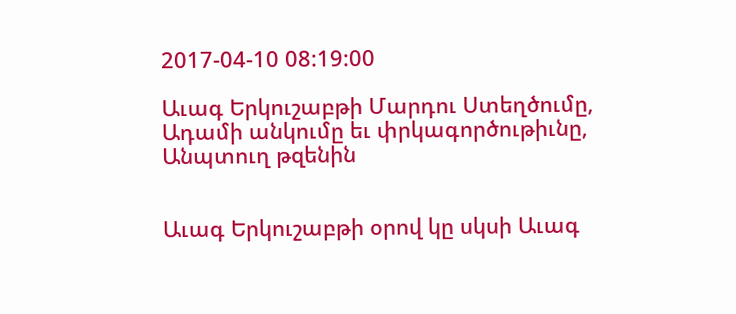2017-04-10 08:19:00

Աւագ Երկուշաբթի Մարդու Ստեղծումը, Ադամի անկումը եւ փրկագործութիւնը, Անպտուղ թզենին


Աւագ Երկուշաբթի օրով կը սկսի Աւագ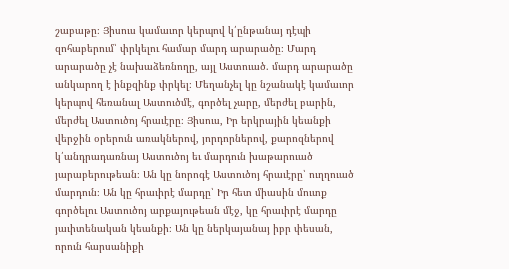շաբաթը։ Յիսուս կամաւոր կերպով կ՛ընթանայ դէպի զոհաբերում՝ փրկելու համար մարդ արարածը։ Մարդ արարածը չէ նախաձեռնողը, այլ Աստուած. մարդ արարածը անկարող է ինքզինք փրկել։ Մեղանչել կը նշանակէ կամաւոր կերպով հեռանալ Աստուծմէ, գործել չարը, մերժել բարին, մերժել Աստուծոյ հրաւէրը։ Յիսուս, Իր երկրային կեանքի վերջին օրերուն առակներով, յորդորներով, քարոզներով կ՛անդրադառնայ Աստուծոյ եւ մարդուն խաթարուած յարաբերութեան։ Ան կը նորոգէ Աստուծոյ հրաւէրը՝ ուղղուած մարդուն։ Ան կը հրաւիրէ մարդը՝ Իր հետ միասին մուտք գործելու Աստուծոյ արքայութեան մէջ, կը հրաւիրէ մարդը յաւիտենական կեանքի։ Ան կը ներկայանայ իբր փեսան, որուն հարսանիքի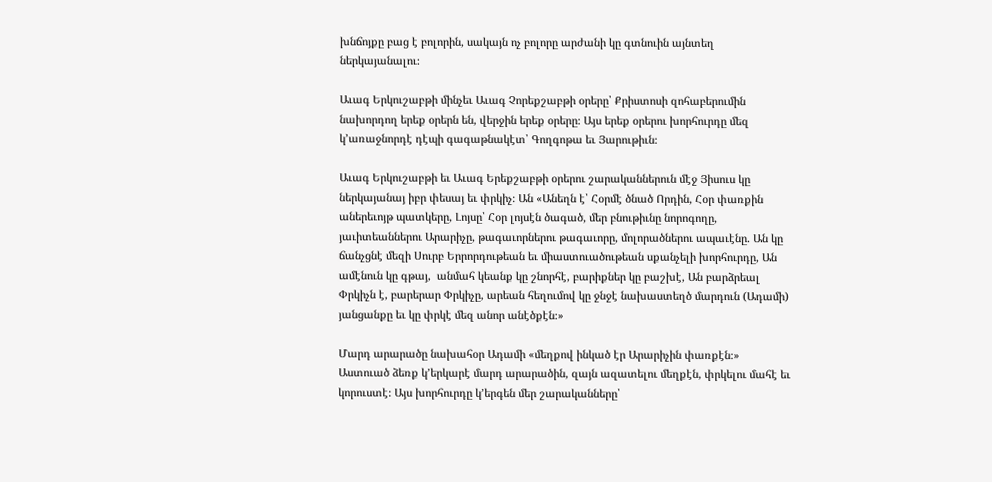խնճոյքը բաց է բոլորին, սակայն ոչ բոլորը արժանի կը գտնուին այնտեղ ներկայանալու։

Աւագ Երկուշաբթի մինչեւ Աւագ Չորեքշաբթի օրերը՝ Քրիստոսի զոհաբերումին նախորդող երեք օրերն են, վերջին երեք օրերը։ Այս երեք օրերու խորհուրդը մեզ կ’առաջնորդէ դէպի գագաթնակէտ՝ Գողգոթա եւ Յարութիւն։

Աւագ Երկուշաբթի եւ Աւագ Երեքշաբթի օրերու շարականներուն մէջ Յիսուս կը ներկայանայ իբր փեսայ եւ փրկիչ։ Ան «Անեղն է՝ Հօրմէ ծնած Որդին, Հօր փառքին աներեւոյթ պատկերը, Լոյսը՝ Հօր լոյսէն ծագած, մեր բնութիւնը նորոգողը, յաւիտեաններու Արարիչը, թագաւորներու թագաւորը, մոլորածներու ապաւէնը. Ան կը ճանչցնէ մեզի Սուրբ Երրորդութեան եւ միաստուածութեան սքանչելի խորհուրդը, Ան ամէնուն կը գթայ,  անմահ կեանք կը շնորհէ, բարիքներ կը բաշխէ, Ան բարձրեալ Փրկիչն է, բարերար Փրկիչը, արեան հեղումով կը ջնջէ նախաստեղծ մարդուն (Ադամի) յանցանքը եւ կը փրկէ մեզ անոր անէծքէն։»

Մարդ արարածը նախահօր Ադամի «մեղքով ինկած էր Արարիչին փառքէն։» Աստուած ձեռք կʼերկարէ մարդ արարածին, զայն ազատելու մեղքէն, փրկելու մահէ եւ կորուստէ։ Այս խորհուրդը կʼերգեն մեր շարականները՝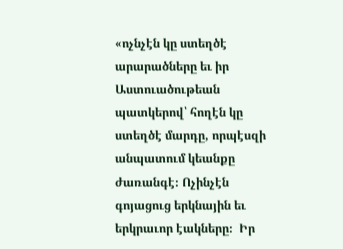«ոչնչէն կը ստեղծէ արարածները եւ իր Աստուածութեան պատկերով՝ հողէն կը ստեղծէ մարդը, որպէսզի անպատում կեանքը ժառանգէ։ Ոչինչէն գոյացուց երկնային եւ երկրաւոր էակները։  Իր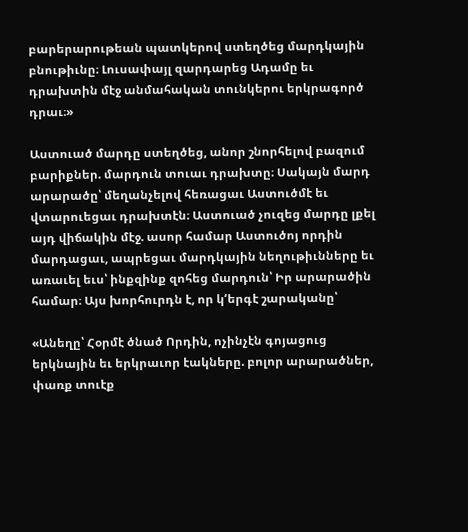բարերարութեան պատկերով ստեղծեց մարդկային բնութիւնը։ Լուսափայլ զարդարեց Ադամը եւ դրախտին մէջ անմահական տունկերու երկրագործ դրաւ։»

Աստուած մարդը ստեղծեց, անոր շնորհելով բազում բարիքներ. մարդուն տուաւ դրախտը։ Սակայն մարդ արարածը՝ մեղանչելով հեռացաւ Աստուծմէ եւ վտարուեցաւ դրախտէն։ Աստուած չուզեց մարդը լքել այդ վիճակին մէջ. ասոր համար Աստուծոյ որդին մարդացաւ, ապրեցաւ մարդկային նեղութիւնները եւ առաւել եւս՝ ինքզինք զոհեց մարդուն՝ Իր արարածին համար։ Այս խորհուրդն է, որ կʼերգէ շարականը՝

«Անեղը՝ Հօրմէ ծնած Որդին, ոչինչէն գոյացուց երկնային եւ երկրաւոր էակները. բոլոր արարածներ, փառք տուէք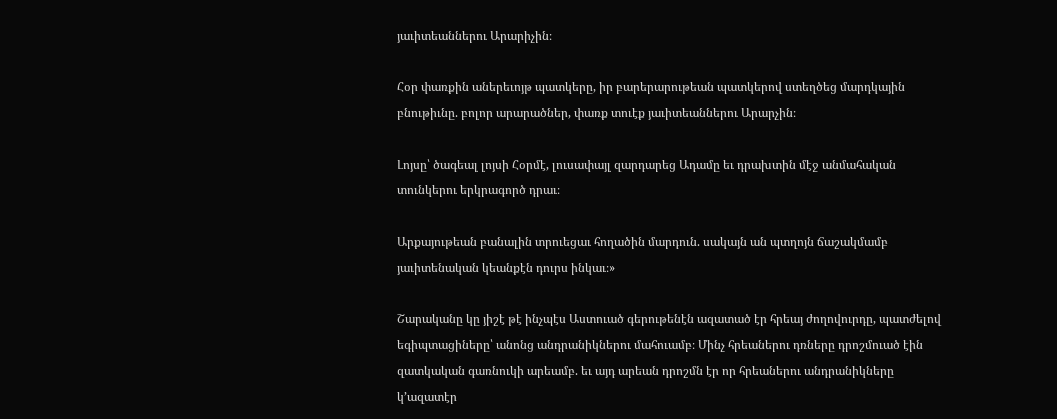յաւիտեաններու Արարիչին։

Հօր փառքին աներեւոյթ պատկերը, իր բարերարութեան պատկերով ստեղծեց մարդկային բնութիւնը. բոլոր արարածներ, փառք տուէք յաւիտեաններու Արարչին։

Լոյսը՝ ծագեալ լոյսի Հօրմէ, լուսափայլ զարդարեց Ադամը եւ դրախտին մէջ անմահական տունկերու երկրագործ դրաւ։

Արքայութեան բանալին տրուեցաւ հողածին մարդուն. սակայն ան պտղոյն ճաշակմամբ յաւիտենական կեանքէն դուրս ինկաւ։»

Շարականը կը յիշէ թէ ինչպէս Աստուած գերութենէն ազատած էր հրեայ ժողովուրդը, պատժելով եգիպտացիները՝ անոնց անդրանիկներու մահուամբ։ Մինչ հրեաներու դռները դրոշմուած էին զատկական գառնուկի արեամբ. եւ այդ արեան դրոշմն էր որ հրեաներու անդրանիկները կʼազատէր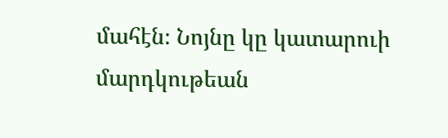մահէն։ Նոյնը կը կատարուի մարդկութեան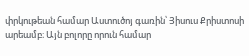փրկութեան համար Աստուծոյ գառին՝ Յիսուս Քրիստոսի արեամբ։ Այն բոլորը որուն համար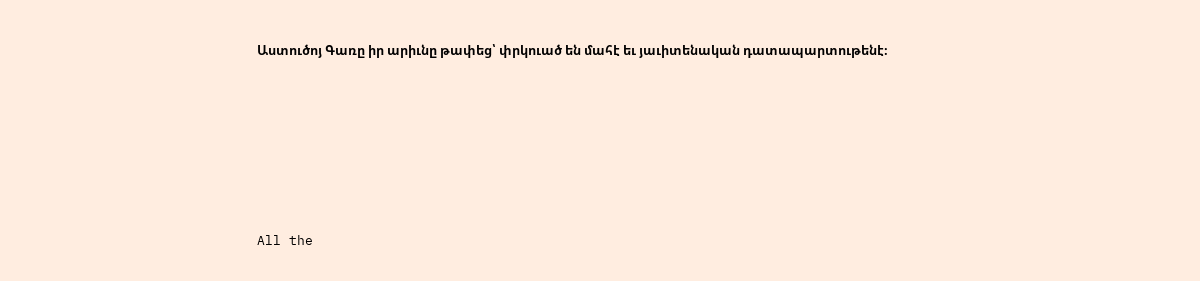Աստուծոյ Գառը իր արիւնը թափեց՝ փրկուած են մահէ եւ յաւիտենական դատապարտութենէ։








All the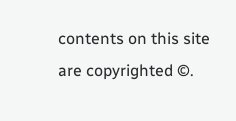contents on this site are copyrighted ©.